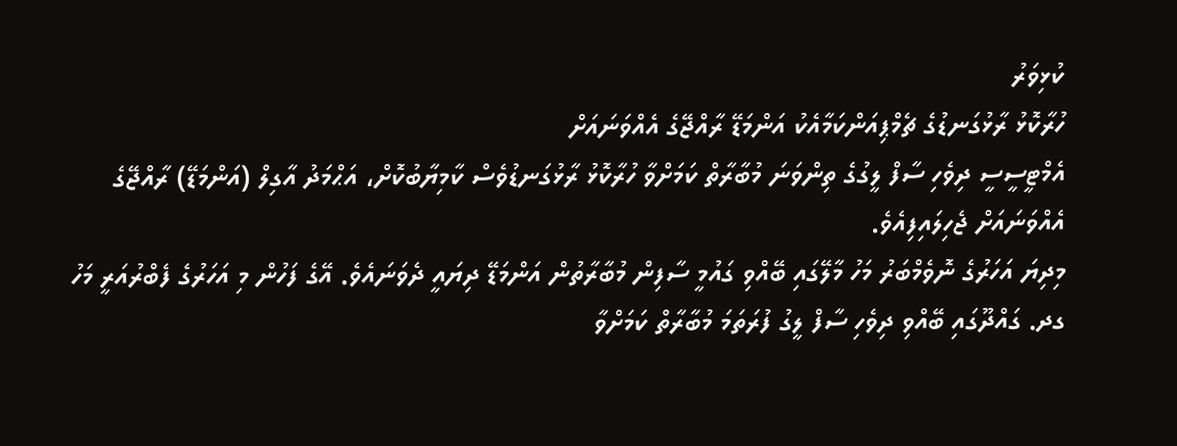ކުޅިވަރު
ހުރާކޮޅު ރާޅުގަނޑުގެ ޗެމްޕިއަންކަމާއެކު އަންމަޑޭ ރާއްޖޭގެ އެއްވަނައަށް
އެމްޓީސީސީ ދިވެހި ސާފް ލީގުގެ ތިންވަނަ މުބާރާތް ކަމަށްވާ ހުރާކޮޅު ރާޅުގަނޑުވެސް ކާމިޔާބުކޮށް، އަޙްމަދު އާގިލް (އަންމަޑޭ) ރާއްޖޭގެ އެއްވަނައަށް ޖެހިލައިފިއެވެ.
މިދިޔަ އަހަރުގެ ނޮވެމްބަރު މަހު މާލޭގައި ބޭއްވި ގައުމީ ސާފިން މުބާރާތުން އަންމަޑޭ ދިޔައީ ދެވަނައެވެ. އޭގެ ފަހުން މި އަހަރުގެ ފެބްރުއަރީ މަހު ގދ. ގައްދޫގައި ބޭއްވި ދިވެހި ސާފް ލީގު ފުރަތަމަ މުބާރާތް ކަމަށްވާ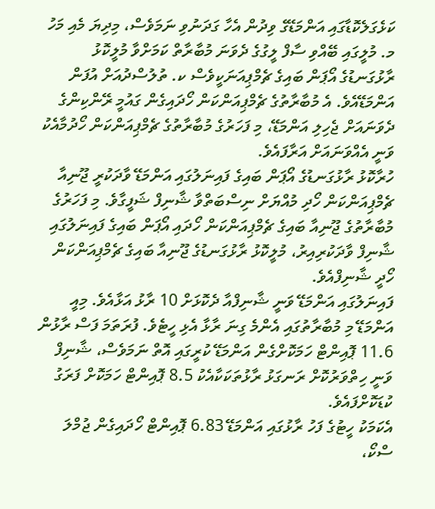ކަޅެގަލެކޮޑާގައި އަންމަޑޭގެ ވިދުން އެހާ ގަދަނުވި ނަމަވެސް، މިދިޔަ މެއި މަހު މ. މުލީގައި ބޭއްވި ސާފް ލީގުގެ ދެވަނަ މުބާރާތް ކަމަށްވާ މުލީކޮޅު ރާޅުގަނޑުގެ އޯޕަން ބައިގެ ޗެމްޕިއަނަކީވެސް ކ. ތުލުސްދުއަށް އުފަން އަންމަޑޭއެވެ. އެ މުބާރާތުގެ ޗެމްޕިއަންކަން ހޯދައިގެން ގައުމީ ރޭންކިންގެ ދެވަނައަށް ޖެހިލި އަންމަޑޭ، މި ފަހަރުގެ މުބާރާތުގެ ޗެމްޕިއަންކަން ހޯދުމާއެކު ވަނީ އެއްވަނައަށް އަރާފައެވެ.
ހުރާކޮޅު ރާޅުގަނޑުގެ އޯޕަން ބައިގެ ފައިނަލުގައި އަންމަޑޭ ވާދަކުރީ ޖޫނިއާ ޗެމްޕިއަންކަން ހޯދި މުއްޔަށް ނިސްބަތްވާ ޝާނިފް ޝަފީގާވެ. މި ފަހަރުގެ މުބާރާތުގެ ޖޫނިއާ ބައިގެ ޗެމްޕިއަންކަން ހޯދައި އޯޕަން ބައިގެ ފައިނަލުގައި ޝާނިފް ވާދަކުރިއިރު، މުލީކޮޅު ރާޅުގަނޑުގެ ޖޫނިއާ ބައިގެ ޗެމްޕިއަންކަން ހޯދީ ޝާނިފްއެވެ.
ފައިނަލުގައި އަންމަޑޭ ވަނީ ޝާނިފްއާ ދެކޮޅަށް 10 ރާޅު އަޅާއެވެ. މިއީ އަންމަޑޭ މި މުބާރާތުގައި އެންމެ ގިނަ ރާޅާ އެޅި ހީޓެވެ. ފުރަތަމަ ފަސް ރާޅުން 11.6 ޕޮއިންޓް ހަމަކޮށްގެން އަންމަޑޭ ކުރީގައި އޮތް ނަމަވެސް، ޝާނިފް ވަނީ ހިތްވަރުކޮށް ރަނގަޅު ރާޅުތަކަކާއެކު 8.5 ޕޮއިންޓް ހަމަކޮށް ފަރަގު ކުޑަކޮށްފައެވެ.
އެކަމަކު ހީޓުގެ ފަހު ރާޅުގައި އަންމަޑޭ 6.83 ޕޮއިންޓް ހޯދައިގެން ޖުމްލަ ސްކޯ،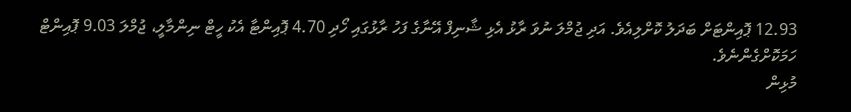12.93 ޕޮއިންޓަށް ބަދަލު ކޮށްލިއެވެ. އަދި ޖުމްލަ ނުވަ ރާޅު އެޅި ޝާނިފް އޭނާގެ ފަހު ރާޅުގައި ހޯދި 4.70 ޕޮއިންޓާ އެކު ހީޓް ނިންމާލީ، ޖުމްލަ 9.03 ޕޮއިންޓް ހަމަކޮށްގެންނެވެ.
މުޅިން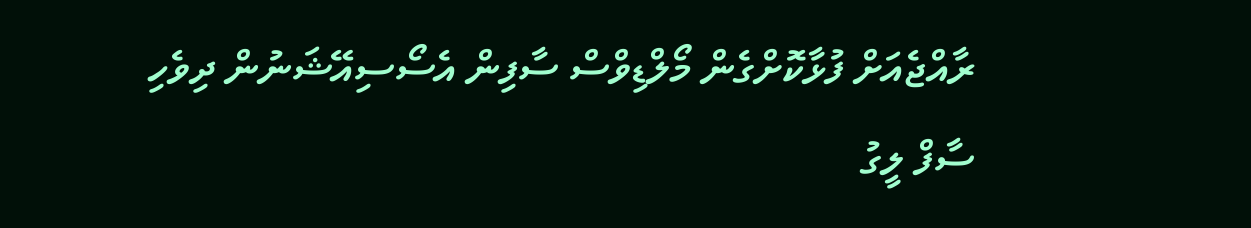ރާއްޖެއަށް ފުޅާކޮށްގެން މޯލްޑިވްސް ސާފިން އެސޯސިއޭޝަނުން ދިވެހި ސާފް ލީގު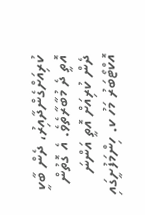ކުރިއަށްގެންދާއިރު، ދެން ބާކީ އޮތީ ދެ މުބާރާތެވެ. އެ ގޮތުން ދެން ކުރިއަށް އޮތީ އަންނަ އޮކްޓޯބަރު މަހު ކ. ހިންމަފުށީގައި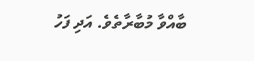ބާއްވާ މުބާރާތެވެ. އަދި ފަހު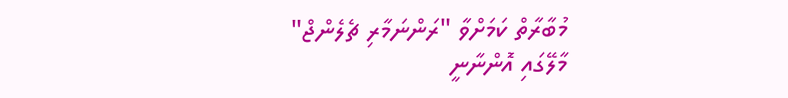މުބާރާތް ކަމަށްވާ "ރަންނަމާރި ޗެލެންޖް" މާލޭގައި އޮންނާނީ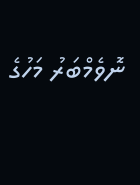ނޮވެމްބަރު މަހުގެ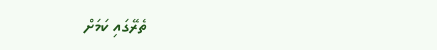ތެރޭގައި ކަމަށް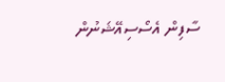ސާފިން އެސޯސިއޭޝަނުން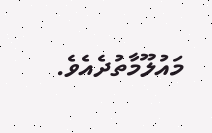މައުލޫމާތުދެއެވެ.